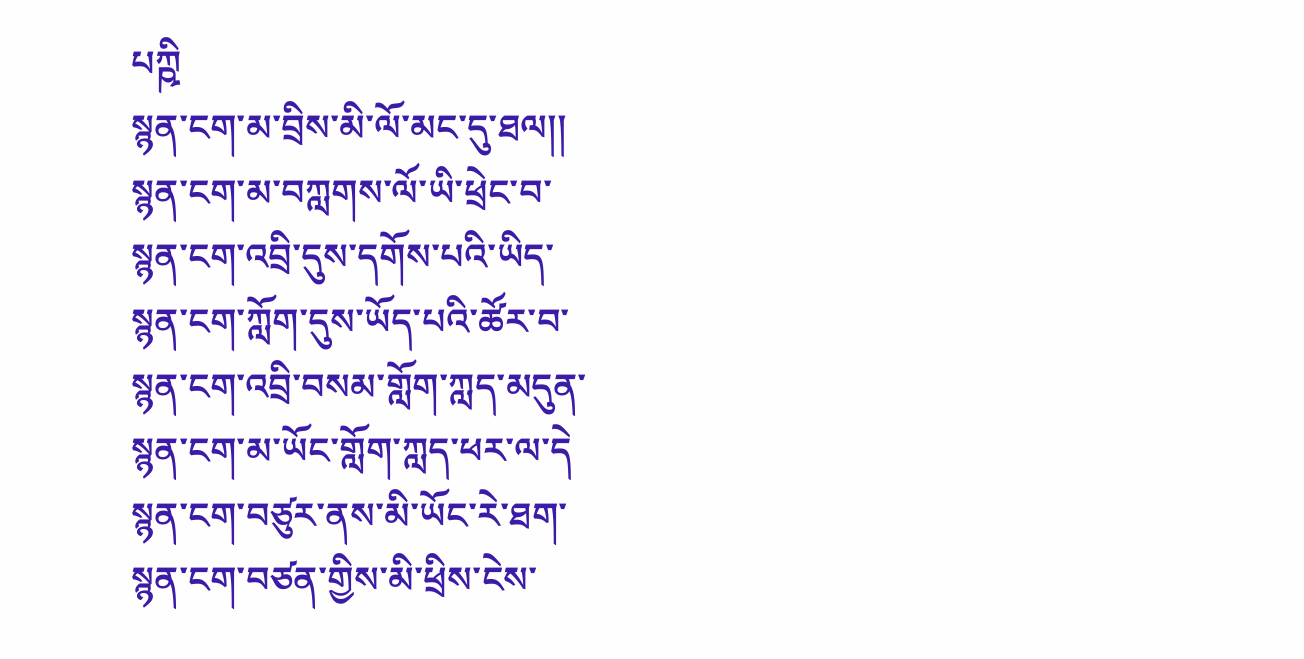པཀྵི
སྙན་ངག་མ་བྲིས་མི་ལོ་མང་དུ་ཐལ།།
སྙན་ངག་མ་བཀླགས་ལོ་ཡི་ཕྲེང་བ་
སྙན་ངག་འབྲི་དུས་དགོས་པའི་ཡིད་
སྙན་ངག་ཀློག་དུས་ཡོད་པའི་ཚོར་བ་
སྙན་ངག་འབྲི་བསམ་གློག་ཀླད་མདུན་
སྙན་ངག་མ་ཡོང་གློག་ཀླད་ཕར་ལ་དེ
སྙན་ངག་བཙུར་ནས་མི་ཡོང་རེ་ཐག་
སྙན་ངག་བཙན་གྱིས་མི་ཕྲིས་ངེས་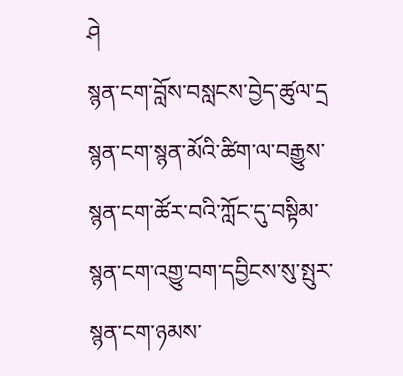ཤེ
སྙན་ངག་བློས་བསླངས་བྱེད་ཚུལ་དྲ
སྙན་ངག་སྙན་མོའི་ཚིག་ལ་བརྒྱུས་
སྙན་ངག་ཚོར་བའི་ཀློང་དུ་བསྟིམ་
སྙན་ངག་འགྱུ་བག་དབྱིངས་སུ་སྤུར་
སྙན་ངག་ཉམས་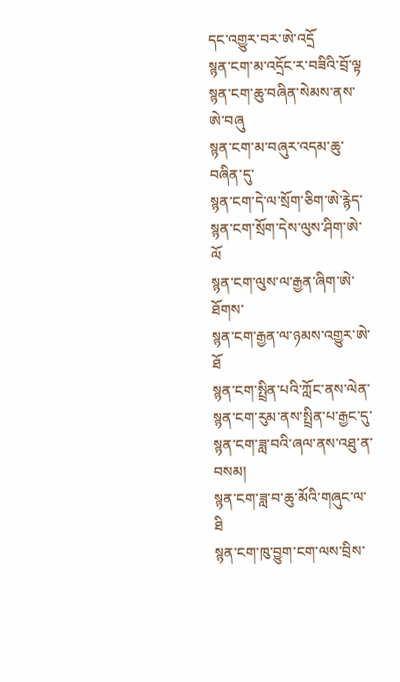དང་འགྱུར་བར་ཨེ་འདྲོ
སྙན་ངག་མ་འདྲོང་ར་བཟིའི་བྲོ་ལྟ
སྙན་ངག་ཆུ་བཞིན་སེམས་ནས་ཨེ་བཞུ
སྙན་ངག་མ་བཞུར་འདམ་ཆུ་བཞིན་དུ་
སྙན་ངག་དེ་ལ་སྲོག་ཅིག་ཨེ་རྙེད་
སྙན་ངག་སྲོག་དེས་ལུས་ཤིག་ཨེ་ལོ
སྙན་ངག་ལུས་ལ་རྒྱན་ཞིག་ཨེ་ཐོགས་
སྙན་ངག་རྒྱན་ལ་ཉམས་འགྱུར་ཨེ་ཐོ
སྙན་ངག་སྤྲིན་པའི་ཀློང་ནས་ལེན་
སྙན་ངག་རུམ་ནས་སྤྲིན་པ་རྒྱང་དུ་
སྙན་ངག་ཟླ་བའི་ཞལ་ནས་འཐུ་ན་བསམ།
སྙན་ངག་ཟླ་བ་ཆུ་མོའི་གཞུང་ལ་ཐི
སྙན་ངག་ཁུ་བྱུག་ངག་ལས་བྲིས་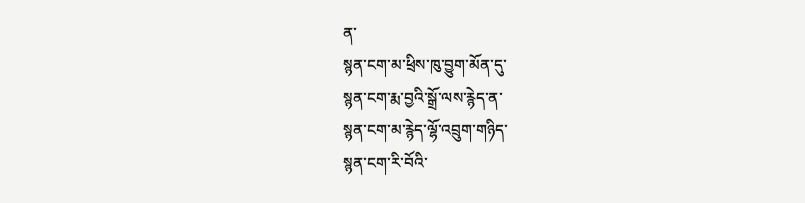ན་
སྙན་ངག་མ་ཕྲིས་ཁུ་བྱུག་མོན་དུ་
སྙན་ངག་རྨ་བྱའི་སྒྲོ་ལས་རྙེད་ན་
སྙན་ངག་མ་རྙེད་ལྷོ་འབྲུག་གཉིད་
སྙན་ངག་རི་བོའི་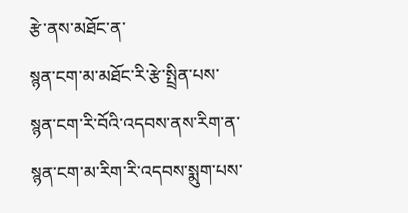རྩེ་ནས་མཐོང་ན་
སྙན་ངག་མ་མཐོང་རི་རྩེ་སྤྲིན་པས་
སྙན་ངག་རི་བོའི་འདབས་ནས་རིག་ན་
སྙན་ངག་མ་རིག་རི་འདབས་སྨུག་པས་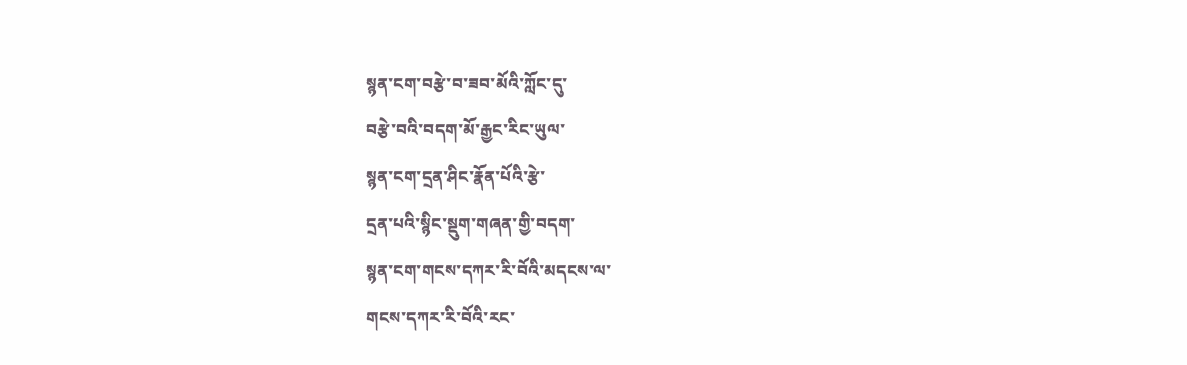སྙན་ངག་བརྩེ་བ་ཟབ་མོའི་ཀློང་དུ་
བརྩེ་བའི་བདག་མོ་རྒྱང་རིང་ཡུལ་
སྙན་ངག་དྲན་ཤིང་རྣོན་པོའི་རྩེ་
དྲན་པའི་སྙིང་སྡུག་གཞན་གྱི་བདག་
སྙན་ངག་གངས་དཀར་རི་བོའི་མདངས་ལ་
གངས་དཀར་རི་བོའི་རང་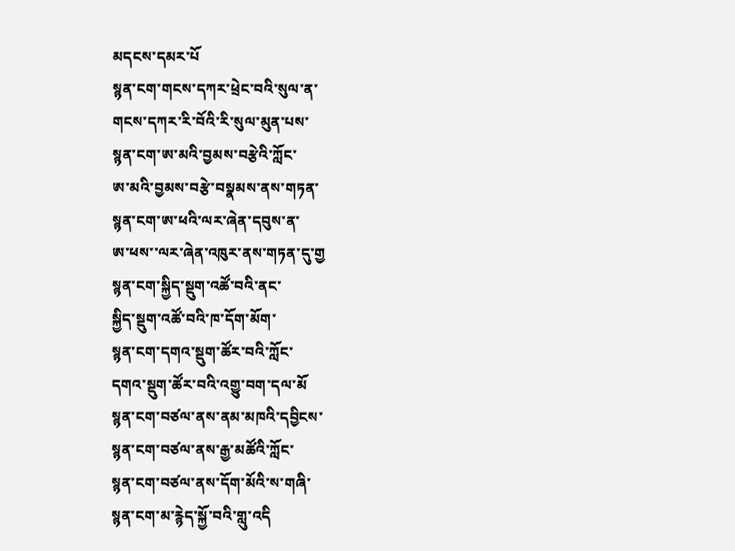མདངས་དམར་པོ
སྙན་ངག་གངས་དཀར་ཕྲེང་བའི་སུལ་ན་
གངས་དཀར་རི་བོའི་རི་སུལ་མུན་པས་
སྙན་ངག་ཨ་མའི་བྱམས་བརྩེའི་ཀློང་
ཨ་མའི་བྱམས་བརྩེ་བསྣམས་ནས་གཏན་
སྙན་ངག་ཨ་ཕའི་ལར་ཞེན་དབུས་ན་
ཨ་ཕས་་ལར་ཞེན་འཁུར་ནས་གཏན་དུ་གྱ
སྙན་ངག་སྐྱིད་སྡུག་འཚོ་བའི་ནང་
སྐྱིད་སྡུག་འཚོ་བའི་ཁ་དོག་མོག་
སྙན་ངག་དགའ་སྡུག་ཚོར་བའི་ཀློང་
དགའ་སྡུག་ཚོར་བའི་འགྱུ་བག་དལ་མོ
སྙན་ངག་བཙལ་ནས་ནམ་མཁའི་དབྱིངས་
སྙན་ངག་བཙལ་ནས་རྒྱ་མཚོའི་ཀློང་
སྙན་ངག་བཙལ་ནས་དོག་མོའི་ས་གཞི་
སྙན་ངག་མ་རྙེད་སྐྱོ་བའི་གླུ་འདི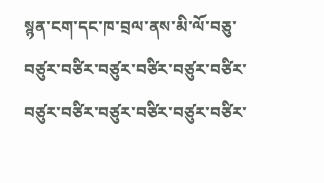སྙན་ངག་དང་ཁ་བྲལ་ནས་མི་ལོ་བཅུ་
བཙུར་བཙིར་བཙུར་བཙིར་བཙུར་བཙིར་བཙུར་བཙིར་བཙུར་བཙིར་བཙུར་བཙིར་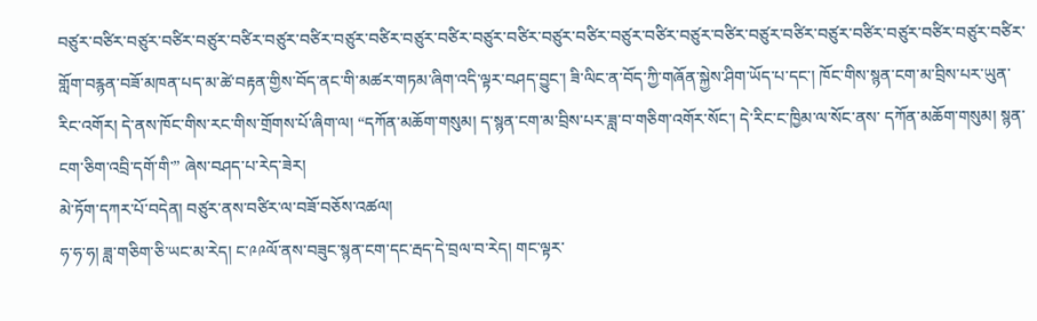བཙུར་བཙིར་བཙུར་བཙིར་བཙུར་བཙིར་བཙུར་བཙིར་བཙུར་བཙིར་བཙུར་བཙིར་བཙུར་བཙིར་བཙུར་བཙིར་བཙུར་བཙིར་བཙུར་བཙིར་བཙུར་བཙིར་བཙུར་བཙིར་བཙུར་བཙིར་བཙུར་བཙིར་
གློག་བརྙན་བཟོ་མཁན་པད་མ་ཚེ་བརྟན་གྱིས་བོད་ནང་གི་མཚར་གཏམ་ཞིག་འདི་ལྟར་བཤད་བྱུང་། ཟི་ལིང་ན་བོད་ཀྱི་གཞོན་སྐྱེས་ཤིག་ཡོད་པ་དང་། ཁོང་གིས་སྙན་ངག་མ་བྲིས་པར་ཡུན་རིང་འགོར། དེ་ནས་ཁོང་གིས་རང་གིས་གྲོགས་པོ་ཞིག་ལ། “དཀོན་མཆོག་གསུམ། ད་སྙན་ངག་མ་བྲིས་པར་ཟླ་བ་གཅིག་འགོར་སོང་། དེ་རིང་ང་ཁྱིམ་ལ་སོང་ནས་ དཀོན་མཆོག་གསུམ། སྙན་ངག་ཅིག་འབྲི་དགོ་གི་” ཞེས་བཤད་པ་རེད་ཟེར།
མེ་ཏོག་དཀར་པོ་བདེན། བཙུར་ནས་བཙིར་ལ་བཟོ་བཅོས་འཚལ།
ཧ་ཧ་ཧ། ཟླ་གཅིག་ཅི་ཡང་མ་རེད། ང་༩༩ལོ་ནས་བཟུང་སྙན་ངག་དང་རྦད་དེ་བྲལ་བ་རེད། གང་ལྟར་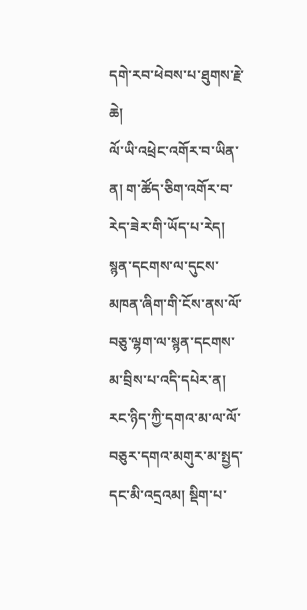དགེ་རབ་ཕེབས་པ་ཐུགས་རྗེ་ཆེ།
ལོ་ཡི་འཕྲེང་འགོར་བ་ཡིན་ན། ག་ཚོད་ཅིག་འགོར་བ་རེད་ཟེར་གི་ཡོད་པ་རེད།
སྙན་དངགས་ལ་དུངས་མཁན་ཞིག་གི་ངོས་ནས་ལོ་བཅུ་ལྷག་ལ་སྙན་དངགས་མ་བྲིས་པ་འདི་དཔེར་ན། རང་ཉིད་ཀྱི་དགའ་མ་ལ་ལོ་བཅུར་དགའ་མགུར་མ་སྤྱད་དང་མི་འདྲའམ། སྡིག་པ་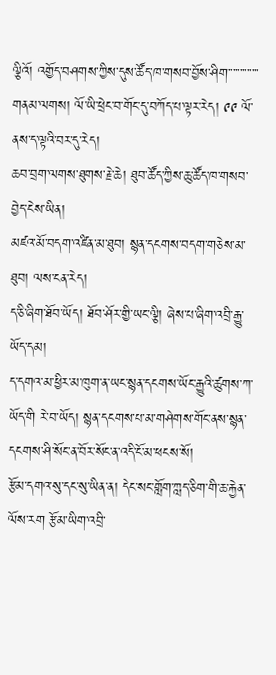ལྕིའོ། འགྱོད་བཤགས་ཀྱིས་དུས་ཚོད་ཁ་གསབ་བྱོས་ཤིག་་་་་་་་་་་་་
གནམ་ལགས། ལོ་ཡི་ཕྲེང་བ་གོང་དུ་བཀོད་པ་ལྟར་རེད། ༩༩ ལོ་ནས་ད་ལྟའི་བར་དུ་རེད།
ཆབ་བྲག་ལགས་ཐུགས་རྗེ་ཆེ། ཐུབ་ཚོད་ཀྱིས་ཆུ་ཚོད་ཁ་གསབ་བྱེད་ངེས་ཡིན།
མཛའ་མོ་བདག་འཛིན་མ་ཐུབ། སྙན་དངགས་བདག་གཅེས་མ་ཐུབ། ལས་ངན་རེད།
ད་ཅི་ཞིག་ཐོབ་ཡོད། ཐོབ་ཤོར་གྱི་ཡང་ལྕི། ཞེས་པ་ཞིག་འབྲི་རྒྱུ་ཡོད་དམ།
ད་དགའ་མ་ཕྱིར་མ་ཁུག་ན་ཡང་སྙན་དངགས་ཡོང་རྒྱུའི་ཚུགས་ཀ་ཡོད་གི རེ་བ་ཡོད། སྙན་དངགས་པ་མ་གཤེགས་གོང་ནས་སྙན་དངགས་ཤི་སོང་ན་བོར་སོང་ན་འདི་ངོ་མ་ཕངས་སོ།
རྩོམ་དགའ་སུ་དང་སུ་ཡིན་ན། དེང་སང་གློག་ཀླད་ཅིག་གི་ཆ་རྐྱེན་ལོས་རག རྩོམ་ཡིག་འབྲི་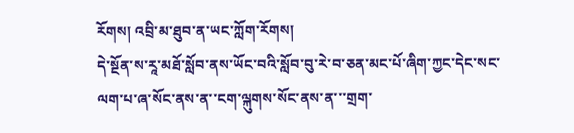རོགས། འབྲི་མ་ཐུབ་ན་ཡང་ཀློག་རོགས།
དེ་སྔོན་ས་རཱ་མཐོ་སློབ་ནས་ཡོང་བའི་སློབ་བུ་རེ་བ་ཅན་མང་པོ་ཞིག་ཀྱང་དེང་སང་ལག་པ་ཞ་སོང་ནས་ན་་ངག་ལྐུགས་སོང་ནས་ན་་་གྲག་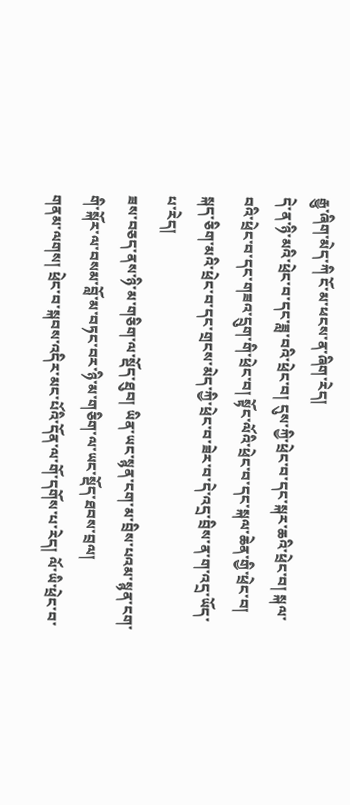རྒྱུ་ཞིག་མེད་ཀི ངོ་མ་ཕངས་ན་ཞིག་རེད།
དེ་ན་ཉི་མའི་ཕྲེང་བ་དང་ཟླ་བའི་ཕྲེང་བ། དུས་ཀྱི་ཕྲེང་བ་དང་སྐར་ཆའི་ཕྲེང་བ། སྐལ་བའི་ཕྲེང་བ་དང་གཟའ་དྲུག་གི་ཕྲེང་བ། སྟོང་ལོའི་ཕྲེང་བ་དང་སྐལ་ཆེན་གྱི་ཕྲེང་བ། སྐད་ཅིག་མའི་ཕྲེང་བ་དང་གྲངས་མེད་ཀྱི་ཕྲེང་བ་ཟེར་བ་དེ་འདྲ་བྲིས་ན་ག་འདྲ་ཡོད་པ་རེད།
ཟས་བཅད་ནས་ཉི་མ་གཅིག་ལ་སྡོད་ཐུབ། ཡིན་ཡང་སྙན་ངག་མ་བྲིས་པའམ་སྙན་ངག་གི་སྐོར་ལ་བསམ་བློ་མ་བཏང་བར་ཉི་མ་གཅིག་ལ་ཡང་སྡོད་ཐབས་བྲལ།
གནམ་ལགས། ཕྲེང་བ་སྐབས་འདིར་མང་པོའི་དོན་ལ་གོ་དགོས་པ་རེད། ལོ་ཡི་ཕྲེང་བ་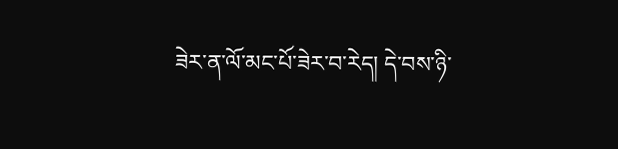ཟེར་ན་ལོ་མང་པོ་ཟེར་བ་རེད། དེ་བས་ཉི་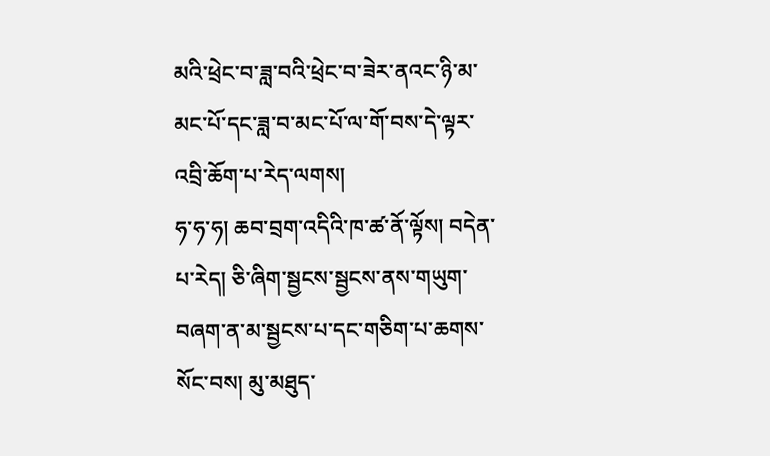མའི་ཕྲེང་བ་ཟླ་བའི་ཕྲེང་བ་ཟེར་ནའང་ཉི་མ་མང་པོ་དང་ཟླ་བ་མང་པོ་ལ་གོ་བས་དེ་ལྟར་འབྲི་ཆོག་པ་རེད་ལགས།
ཧ་ཧ་ཧ། ཆབ་བྲག་འདིའི་ཁ་ཚ་ནོ་ལྟོས། བདེན་པ་རེད། ཅི་ཞིག་སྦྱངས་སྦྱངས་ནས་གཡུག་བཞག་ན་མ་སྦྱངས་པ་དང་གཅིག་པ་ཆགས་སོང་བས། མུ་མཐུད་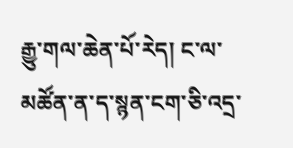རྒྱུ་གལ་ཆེན་པོ་རེད། ང་ལ་མཚོན་ན་ད་སྙན་ངག་ཅི་འདྲ་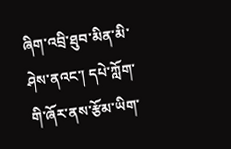ཞིག་འབྲི་ཐུབ་མིན་མི་ཤེས་ནའང་། དཔེ་ཀློག་གི་ཞོར་ནས་རྩོམ་ཡིག་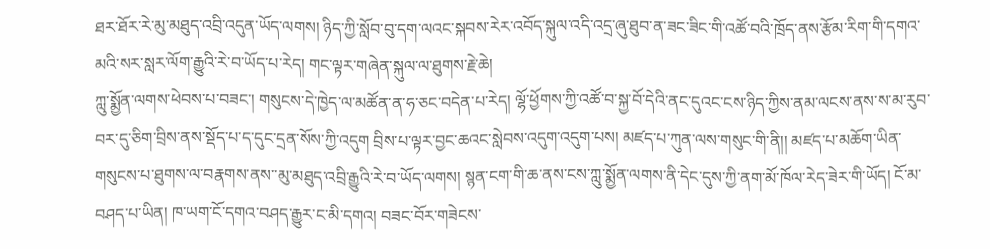ཐར་ཐོར་རེ་མུ་མཐུད་འབྲི་འདུན་ཡོད་ལགས། ཉིད་ཀྱི་སློབ་བུ་དག་ལའང་སྐབས་རེར་འབོད་སྐུལ་འདི་འདྲ་ཞུ་ཐུབ་ན་ཟང་ཟིང་གི་འཚོ་བའི་ཁྲོད་ནས་རྩོམ་རིག་གི་དགའ་མའི་སར་སླར་ལོག་རྒྱུའི་རེ་བ་ཡོད་པ་རེད། གང་ལྟར་གཞེན་སྐུལ་ལ་ཐུགས་རྗེ་ཆེ།
ཀླུ་སྨྱོན་ལགས་ཕེབས་པ་བཟང་། གསུངས་དེ་ཁྱེད་ལ་མཚོན་ན་ཧ་ཅང་བདེན་པ་རེད། ལྷོ་ཕྱོགས་ཀྱི་འཚོ་བ་སྐྱ་བོ་དེའི་ནང་དུའང་ངས་ཉིད་ཀྱིས་ནམ་ལངས་ནས་ས་མ་རུབ་བར་དུ་ཅིག་བྲིས་ནས་སྡོད་པ་ད་དུང་དྲན་སོས་ཀྱི་འདུག བྲིས་པ་ལྟར་བྱང་ཆའང་སླེབས་འདུག་འདུག་པས། མཛད་པ་ཀུན་ལས་གསུང་གི་ནི།། མཛད་པ་མཆོག་ཡིན་གསུངས་པ་ཐུགས་ལ་བརྣགས་ནས་་མུ་མཐུད་འབྲི་རྒྱུའི་རེ་བ་ཡོད་ལགས། སྙན་ངག་གི་ཆ་ནས་ངས་ཀླུ་སྨྱོན་ལགས་ནི་དེང་དུས་ཀྱི་ནག་མོ་ཁོལ་རེད་ཟེར་གི་ཡོད། ངོ་མ་བཤད་པ་ཡིན། ཁ་ཡག་ངོ་དགའ་བཤད་རྒྱུར་ང་མི་དགའ། བཟང་བོར་གཟེངས་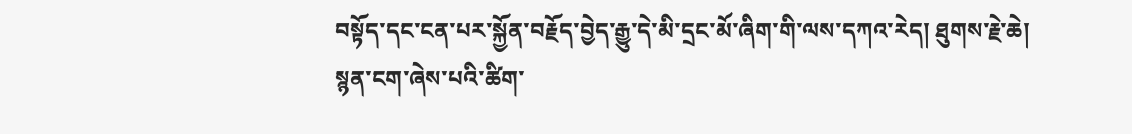བསྟོད་དང་ངན་པར་སྐྱོན་བརྗོད་བྱེད་རྒྱུ་དེ་མི་དྲང་མོ་ཞིག་གི་ལས་དཀའ་རེད། ཐུགས་རྗེ་ཆེ།
སྙན་ངག་ཞེས་པའི་ཚིག་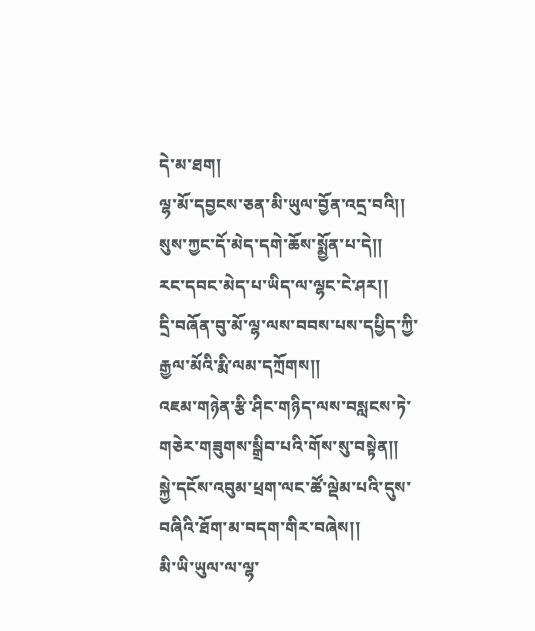དེ་མ་ཐག།
ལྷ་མོ་དབྱངས་ཅན་མི་ཡུལ་བྱོན་འདྲ་བའི།།
སུས་ཀྱང་དོ་མེད་དགེ་ཆོས་སྨྱོན་པ་དེ།།
རང་དབང་མེད་པ་ཡིད་ལ་ལྷང་ངེ་ཤར།།
དྲི་བཞོན་བུ་མོ་ལྷ་ལས་བབས་པས་དཔྱིད་ཀྱི་རྒྱལ་མོའི་རྨི་ལམ་དཀྲོགས།།
འཇམ་གཉེན་རྩི་ཤིང་གཉིད་ལས་བསླངས་ཏེ་གཅེར་གཟུགས་སྒྲིབ་པའི་གོས་སུ་བསྟེན།།
སྐྱེ་དངོས་འབུམ་ཕྲག་ལང་ཚོ་ལྡེམ་པའི་དུས་བཞིའི་ཐོག་མ་བདག་གིར་བཞེས།།
མི་ཡི་ཡུལ་ལ་ལྷ་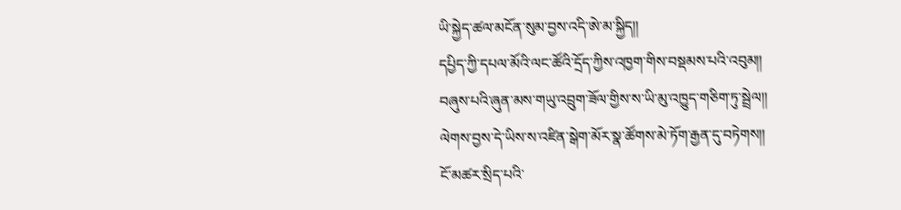ཡི་སྐྱེད་ཚལ་མངོན་སུམ་བྱས་འདི་ཨེ་མ་སྐྱིད།།
དཔྱིད་ཀྱི་དཔལ་མོའི་ལང་ཚོའི་དྲོད་ཀྱིས་འཁྱག་གིས་བསྡམས་པའི་འབུམ།།
བཞུས་པའི་ཞུན་མས་གཡུ་འབྲུག་ཟོལ་གྱིས་ས་ཡི་མུ་འཁྱུད་གཅིག་ཏུ་སྦྲེལ།།
ལེགས་བྱས་དེ་ཡིས་ས་འཛིན་སྒེག་མོར་སྣ་ཚོགས་མེ་ཏོག་རྒྱན་དུ་བཏེགས།།
ངོ་མཚར་སྲིད་པའི་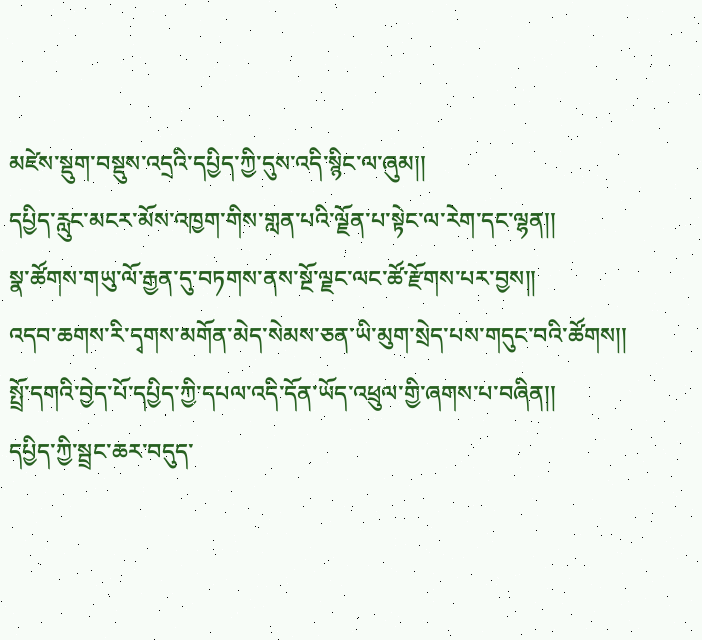མཛེས་སྡུག་བསྡུས་འདྲའི་དཔྱིད་ཀྱི་དུས་འདི་སྙིང་ལ་ཞུམ།།
དཔྱིད་རླུང་མངར་མོས་འཁྱག་གིས་གླན་པའི་ལྗོན་པ་སྟེང་ལ་རེག་དང་ལྷན།།
སྣ་ཚོགས་གཡུ་ལོ་རྒྱན་དུ་བཏགས་ནས་སྔོ་ལྗང་ལང་ཚོ་རྫོགས་པར་བྱས།།
འདབ་ཆགས་རི་དྭགས་མགོན་མེད་སེམས་ཅན་ཡི་མུག་སྲེད་པས་གདུང་བའི་ཚོགས།།
སྤྲོ་དགའི་བྱེད་པོ་དཔྱིད་ཀྱི་དཔལ་འདི་དོན་ཡོད་འཕྲུལ་གྱི་ཞགས་པ་བཞིན།།
དཔྱིད་ཀྱི་སྦྲང་ཆར་བདུད་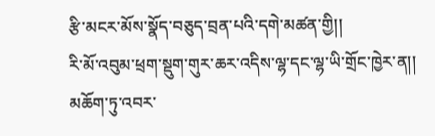རྩི་མངར་མོས་སྣོད་བཅུད་བྲན་པའི་དགེ་མཚན་གྱི།།
རི་མོ་འབུམ་ཕྲག་སྡུག་གུར་ཆར་འདིས་ལྷ་དང་ལྷ་ཡི་གྲོང་ཁྱེར་ན།།
མཆོག་ཏུ་འབར་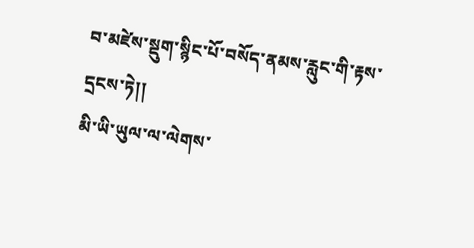བ་མཛེས་སྡུག་སྙིང་པོ་བསོད་ནམས་རླུང་གི་རྟས་དྲངས་ཏེ།།
མི་ཡི་ཡུལ་ལ་ལེགས་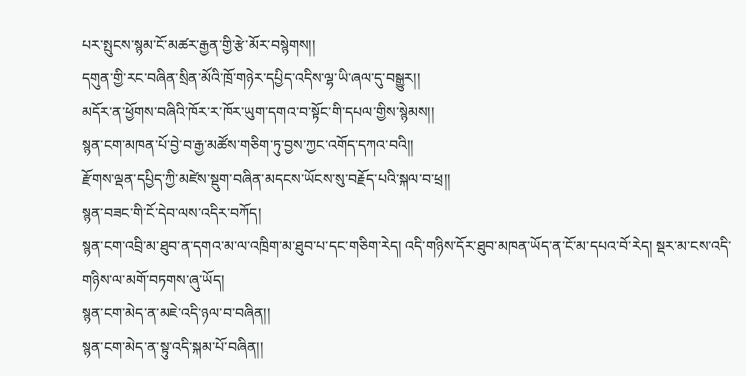པར་སྤུངས་སྙམ་ངོ་མཚར་རྒྱན་གྱི་རྩེ་མོར་བསྙེགས།།
དགུན་གྱི་རང་བཞིན་སྲིན་མོའི་ཁྲོ་གཉེར་དཔྱིད་འདིས་ལྷ་ཡི་ཞལ་དུ་བསྒྱུར།།
མདོར་ན་ཕྱོགས་བཞིའི་ཁོར་ར་ཁོར་ཡུག་དགའ་བ་སྟོང་གི་དཔལ་གྱིས་སྙེམས།།
སྙན་ངག་མཁན་པོ་བྱེ་བ་རྒྱ་མཚོས་གཅིག་ཏུ་བྱས་ཀྱང་འགོད་དཀའ་བའི།།
རྫོགས་ལྡན་དཔྱིད་ཀྱི་མཛེས་སྡུག་བཞིན་མདངས་ཡོངས་སུ་བརྗོད་པའི་སྐལ་བ་ཕྲ།།
སྙན་བཟང་གི་ངོ་དེབ་ལས་འདིར་བཀོད།
སྙན་ངག་འབྲི་མ་ཐུབ་ན་དགའ་མ་ལ་འཁྲིག་མ་ཐུབ་པ་དང་གཅིག་རེད། འདི་གཉིས་དོར་ཐུབ་མཁན་ཡོད་ན་ངོ་མ་དཔའ་བོ་རེད། སྡར་མ་ངས་འདི་གཉིས་ལ་མགོ་བཏགས་ཞུ་ཡོད།
སྙན་ངག་མེད་ན་མཇེ་འདི་ཉལ་བ་བཞིན།།
སྙན་ངག་མེད་ན་སྟུ་འདི་སྐམ་པོ་བཞིན།།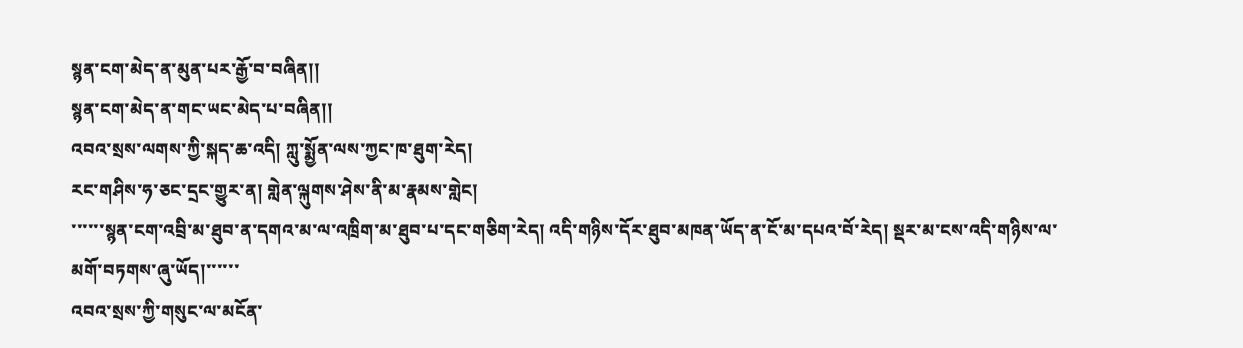སྙན་ངག་མེད་ན་མུན་པར་རྒྱོ་བ་བཞིན།།
སྙན་ངག་མེད་ན་གང་ཡང་མེད་པ་བཞིན།།
འབའ་སྲས་ལགས་ཀྱི་སྐད་ཆ་འདི། ཀླུ་སྨྱོན་ལས་ཀྱང་ཁ་ཐུག་རེད།
རང་གཤིས་ཧ་ཅང་དྲང་གྱུར་ན། གླེན་ལྐུགས་ཤེས་ནི་མ་རྣམས་གླེང།
་་་་་་སྙན་ངག་འབྲི་མ་ཐུབ་ན་དགའ་མ་ལ་འཁྲིག་མ་ཐུབ་པ་དང་གཅིག་རེད། འདི་གཉིས་དོར་ཐུབ་མཁན་ཡོད་ན་ངོ་མ་དཔའ་བོ་རེད། སྡར་མ་ངས་འདི་གཉིས་ལ་མགོ་བཏགས་ཞུ་ཡོད།་་་་་་
འབའ་སྲས་ཀྱི་གསུང་ལ་མངོན་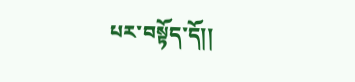པར་བསྟོད་དོ།།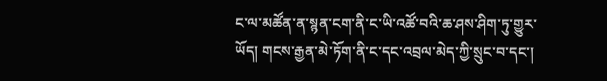ང་ལ་མཚོན་ན་སྙན་ངག་ནི་ང་ཡི་འཚོ་བའི་ཆ་ཤས་ཤིག་ཏུ་གྱུར་ཡོད། གངས་རྒྱན་མེ་ཏོག་ནི་ང་དང་འབྲལ་མེད་ཀྱི་སྲུང་བ་དང་།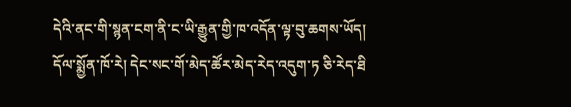དེའི་ནང་གི་སྙན་ངག་ནི་ང་ཡི་རྒྱུན་གྱི་ཁ་འདོན་ལྟ་བུ་ཆགས་ཡོད།
དོལ་སྨྱོན་ཁོ་རེ། དེང་སང་གོ་མེད་ཚོར་མེད་རེད་འདུག་ཏ ཅི་རེད་ཐི